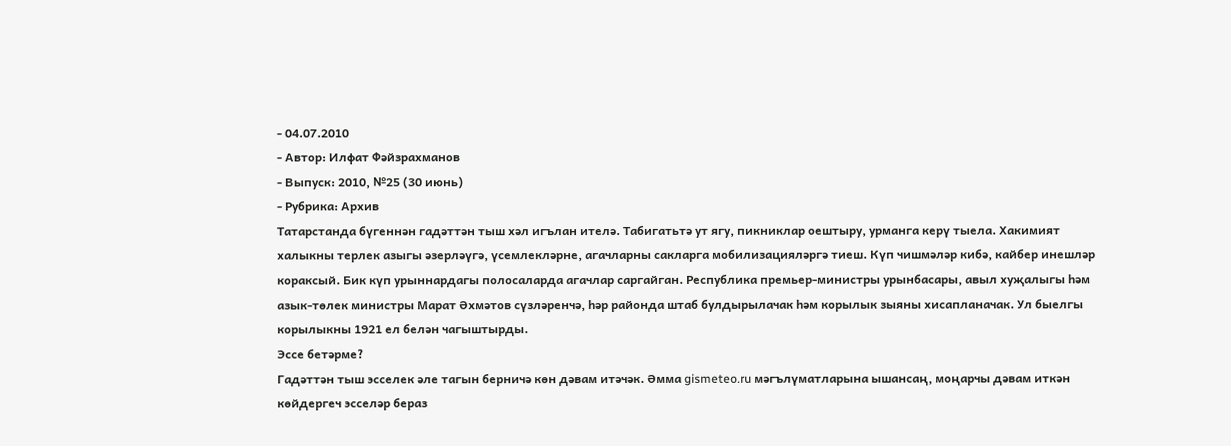- 04.07.2010
- Автор: Илфат Фәйзрахманов
- Выпуск: 2010, №25 (30 июнь)
- Рубрика: Архив
Татарстанда бүгеннән гадәттән тыш хәл игълан ителә. Табигатьтә ут ягу, пикниклар оештыру, урманга керү тыела. Хакимият халыкны терлек азыгы әзерләүгә, үсемлекләрне, агачларны сакларга мобилизацияләргә тиеш. Күп чишмәләр кибә, кайбер инешләр кораксый. Бик күп урыннардагы полосаларда агачлар саргайган. Республика премьер-министры урынбасары, авыл хуҗалыгы һәм азык-төлек министры Марат Әхмәтов сүзләренчә, һәр районда штаб булдырылачак һәм корылык зыяны хисапланачак. Ул быелгы корылыкны 1921 ел белән чагыштырды.
Эссе бетәрме?
Гадәттән тыш эсселек әле тагын берничә көн дәвам итәчәк. Әмма gismeteo.ru мәгълүматларына ышансаң, моңарчы дәвам иткән көйдергеч эсселәр бераз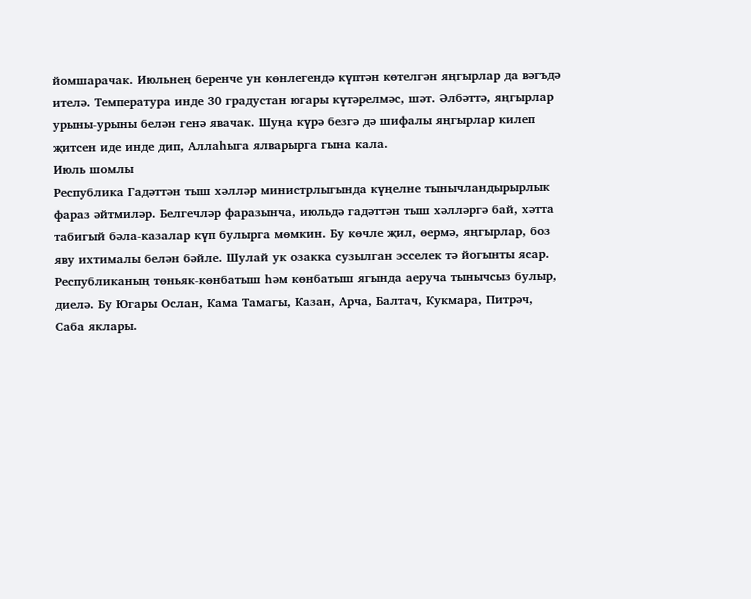йомшарачак. Июльнең беренче ун көнлегендә күптән көтелгән яңгырлар да вәгъдә ителә. Температура инде 30 градустан югары күтәрелмәс, шәт. Әлбәттә, яңгырлар урыны-урыны белән генә явачак. Шуңа күрә безгә дә шифалы яңгырлар килеп җитсен иде инде дип, Аллаһыга ялварырга гына кала.
Июль шомлы
Республика Гадәттән тыш хәлләр министрлыгында күңелне тынычландырырлык фараз әйтмиләр. Белгечләр фаразынча, июльдә гадәттән тыш хәлләргә бай, хәтта табигый бәла-казалар күп булырга мөмкин. Бу көчле җил, өермә, яңгырлар, боз яву ихтималы белән бәйле. Шулай ук озакка сузылган эсселек тә йогынты ясар. Республиканың төньяк-көнбатыш һәм көнбатыш ягында аеруча тынычсыз булыр, диелә. Бу Югары Ослан, Кама Тамагы, Казан, Арча, Балтач, Кукмара, Питрәч, Саба яклары.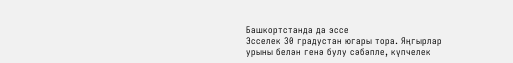Башкортстанда да эссе
Эсселек 30 градустан югары тора. Яңгырлар урыны белән генә булу сәбәпле, күпчелек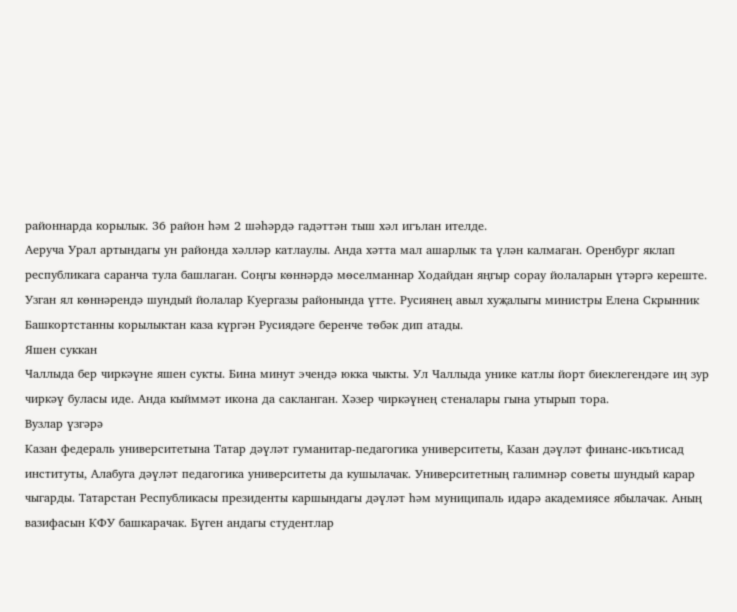районнарда корылык. 36 район һәм 2 шәһәрдә гадәттән тыш хәл игълан ителде.
Аеруча Урал артындагы ун районда хәлләр катлаулы. Анда хәтта мал ашарлык та үлән калмаган. Оренбург яклап республикага саранча тула башлаган. Соңгы көннәрдә мөселманнар Ходайдан яңгыр сорау йолаларын үтәргә кереште. Узган ял көннәрендә шундый йолалар Куергазы районында үтте. Русиянең авыл хуҗалыгы министры Елена Скрынник Башкортстанны корылыктан каза күргән Русиядәге беренче төбәк дип атады.
Яшен суккан
Чаллыда бер чиркәүне яшен сукты. Бина минут эчендә юкка чыкты. Ул Чаллыда унике катлы йорт биеклегендәге иң зур чиркәү буласы иде. Анда кыйммәт икона да сакланган. Хәзер чиркәүнең стеналары гына утырып тора.
Вузлар үзгәрә
Казан федераль университетына Татар дәүләт гуманитар-педагогика университеты, Казан дәүләт финанс-икътисад институты, Алабуга дәүләт педагогика университеты да кушылачак. Университетның галимнәр советы шундый карар чыгарды. Татарстан Республикасы президенты каршындагы дәүләт һәм муниципаль идарә академиясе ябылачак. Аның вазифасын КФУ башкарачак. Бүген андагы студентлар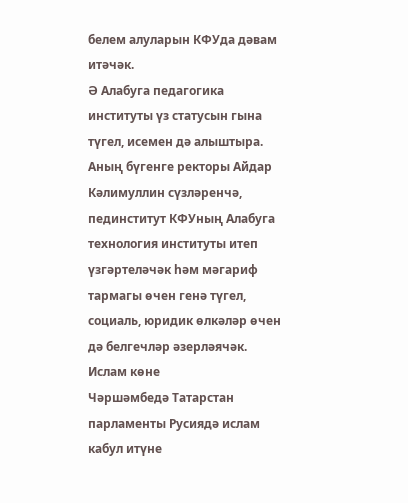белем алуларын КФУда дәвам итәчәк.
Ә Алабуга педагогика институты үз статусын гына түгел, исемен дә алыштыра. Аның бүгенге ректоры Айдар Кәлимуллин сүзләренчә, пединститут КФУның Алабуга технология институты итеп үзгәртеләчәк һәм мәгариф тармагы өчен генә түгел, социаль, юридик өлкәләр өчен дә белгечләр әзерләячәк.
Ислам көне
Чәршәмбедә Татарстан парламенты Русиядә ислам кабул итүне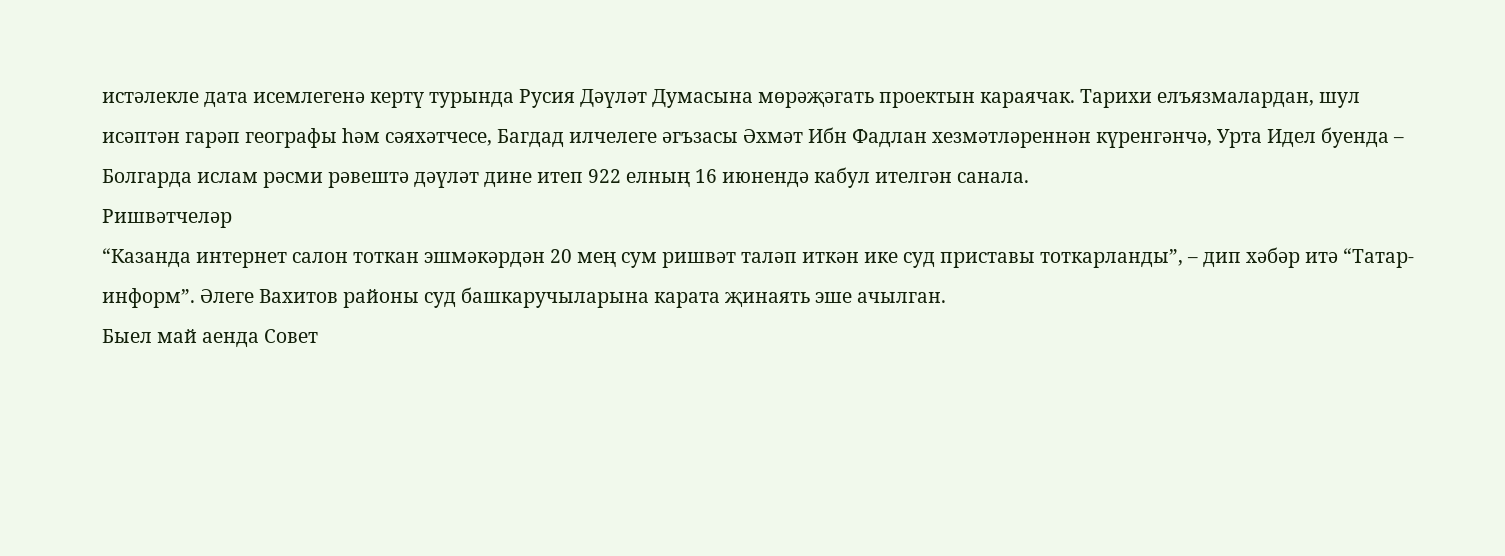истәлекле дата исемлегенә кертү турында Русия Дәүләт Думасына мөрәҗәгать проектын караячак. Тарихи елъязмалардан, шул исәптән гарәп географы һәм сәяхәтчесе, Багдад илчелеге әгъзасы Әхмәт Ибн Фадлан хезмәтләреннән күренгәнчә, Урта Идел буенда – Болгарда ислам рәсми рәвештә дәүләт дине итеп 922 елның 16 июнендә кабул ителгән санала.
Ришвәтчеләр
“Казанда интернет салон тоткан эшмәкәрдән 20 мең сум ришвәт таләп иткән ике суд приставы тоткарланды”, – дип хәбәр итә “Татар-информ”. Әлеге Вахитов районы суд башкаручыларына карата җинаять эше ачылган.
Быел май аенда Совет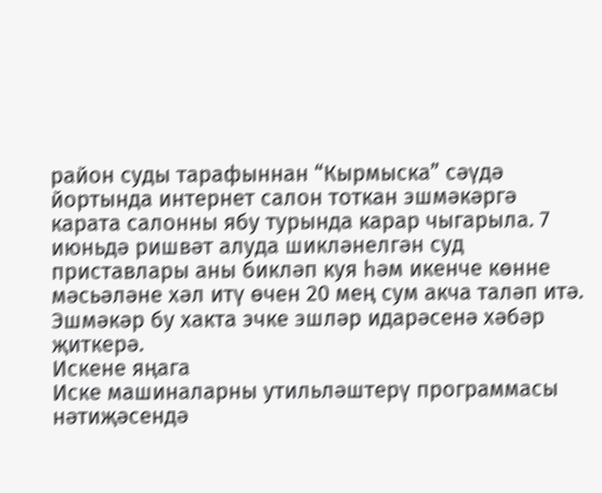район суды тарафыннан “Кырмыска” сәүдә йортында интернет салон тоткан эшмәкәргә карата салонны ябу турында карар чыгарыла. 7 июньдә ришвәт алуда шикләнелгән суд приставлары аны бикләп куя һәм икенче көнне мәсьәләне хәл итү өчен 20 мең сум акча таләп итә. Эшмәкәр бу хакта эчке эшләр идарәсенә хәбәр җиткерә.
Искене яңага
Иске машиналарны утильләштерү программасы нәтиҗәсендә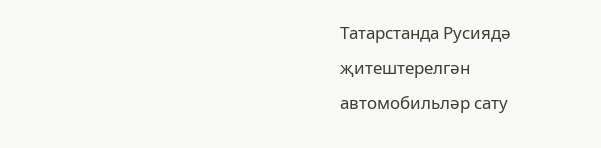Татарстанда Русиядә җитештерелгән автомобильләр сату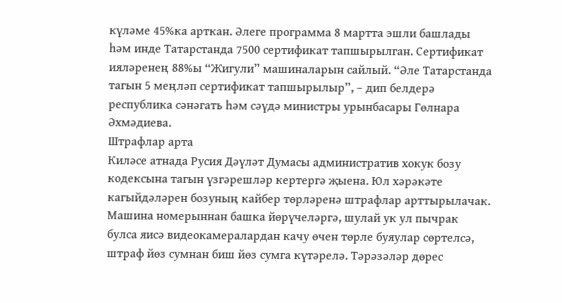күләме 45%ка арткан. Әлеге программа 8 мартта эшли башлады һәм инде Татарстанда 7500 сертификат тапшырылган. Сертификат ияләренең 88%ы “Жигули” машиналарын сайлый. “Әле Татарстанда тагын 5 меңләп сертификат тапшырылыр”, – дип белдерә республика сәнәгать һәм сәүдә министры урынбасары Гөлнара Әхмәдиева.
Штрафлар арта
Киләсе атнада Русия Дәүләт Думасы административ хокук бозу кодексына тагын үзгәрешләр кертергә җыена. Юл хәрәкәте кагыйдәләрен бозуның кайбер төрләренә штрафлар арттырылачак. Машина номерыннан башка йөрүчеләргә, шулай ук ул пычрак булса яисә видеокамералардан качу өчен төрле буяулар сөртелсә, штраф йөз сумнан биш йөз сумга күтәрелә. Тәрәзәләр дөрес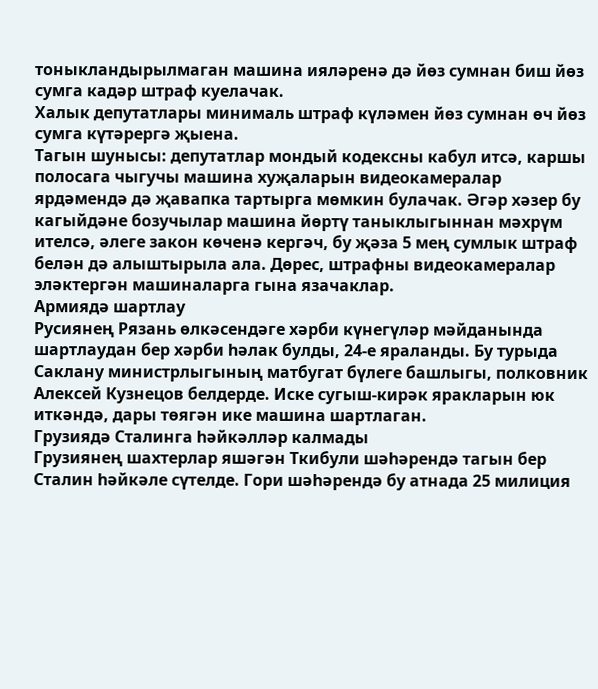тоныкландырылмаган машина ияләренә дә йөз сумнан биш йөз сумга кадәр штраф куелачак.
Халык депутатлары минималь штраф күләмен йөз сумнан өч йөз сумга күтәрергә җыена.
Тагын шунысы: депутатлар мондый кодексны кабул итсә, каршы полосага чыгучы машина хуҗаларын видеокамералар ярдәмендә дә җавапка тартырга мөмкин булачак. Әгәр хәзер бу кагыйдәне бозучылар машина йөртү таныклыгыннан мәхрүм ителсә, әлеге закон көченә кергәч, бу җәза 5 мең сумлык штраф белән дә алыштырыла ала. Дөрес, штрафны видеокамералар эләктергән машиналарга гына язачаклар.
Армиядә шартлау
Русиянең Рязань өлкәсендәге хәрби күнегүләр мәйданында шартлаудан бер хәрби һәлак булды, 24-е яраланды. Бу турыда Саклану министрлыгының матбугат бүлеге башлыгы, полковник Алексей Кузнецов белдерде. Иске сугыш-кирәк яракларын юк иткәндә, дары төягән ике машина шартлаган.
Грузиядә Сталинга һәйкәлләр калмады
Грузиянең шахтерлар яшәгән Ткибули шәһәрендә тагын бер Сталин һәйкәле сүтелде. Гори шәһәрендә бу атнада 25 милиция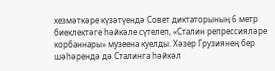хезмәткәре күзәтүендә Совет диктаторының 6 метр биеклектәге һәйкәле сүтелеп, «Сталин репрессияләре корбаннары» музеена куелды. Хәзер Грузиянең бер шәһәрендә дә Сталинга һәйкәл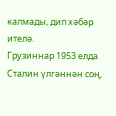калмады, дип хәбәр ителә.
Грузиннар 1953 елда Сталин үлгәннән соң,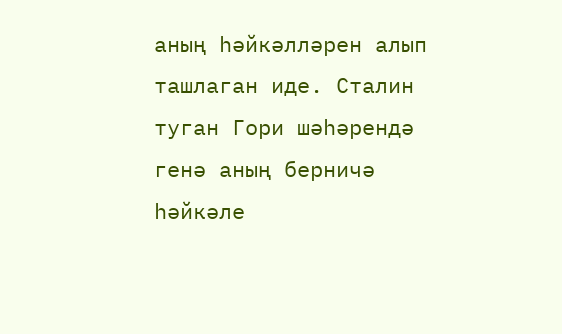аның һәйкәлләрен алып ташлаган иде. Сталин туган Гори шәһәрендә генә аның берничә һәйкәле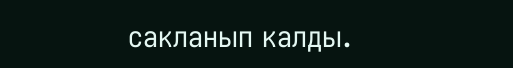сакланып калды.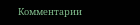Комментарии